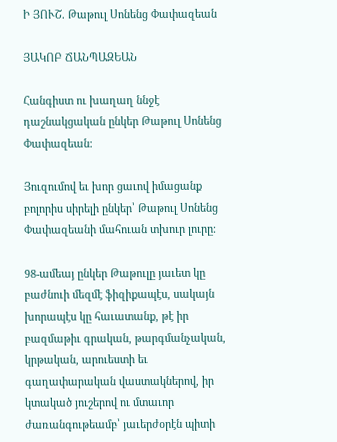Ի ՅՈՒՇ. Թաթուլ Սոնենց Փափազեան

ՅԱԿՈԲ ՃԱՆՊԱԶԵԱՆ

Հանգիստ ու խաղաղ ննջէ դաշնակցական ընկեր Թաթուլ Սոնենց Փափազեան։

Յուզումով եւ խոր ցաւով իմացանք բոլորիս սիրելի ընկեր՝ Թաթուլ Սոնենց Փափազեանի մահուան տխուր լուրը։

98-ամեայ ընկեր Թաթուլը յաւետ կը բաժնուի մեզմէ ֆիզիքապէս, սակայն խորապէս կը հաւատանք, թէ իր բազմաթիւ գրական, թարգմանչական, կրթական, արուեստի եւ գաղափարական վաստակներով, իր կտակած յուշերով ու մտաւոր ժառանգութեամբ՝ յաւերժօրէն պիտի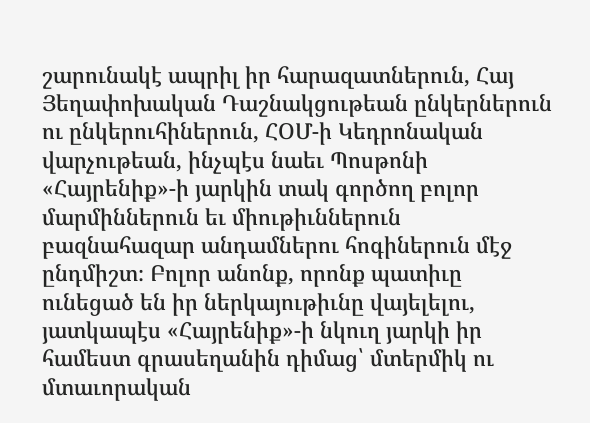շարունակէ ապրիլ իր հարազատներուն, Հայ Յեղափոխական Դաշնակցութեան ընկերներուն ու ընկերուհիներուն, ՀՕՄ-ի Կեդրոնական վարչութեան, ինչպէս նաեւ Պոսթոնի «Հայրենիք»-ի յարկին տակ գործող բոլոր մարմիններուն եւ միութիւններուն բազնահազար անդամներու հոգիներուն մէջ ընդմիշտ։ Բոլոր անոնք, որոնք պատիւը ունեցած են իր ներկայութիւնը վայելելու, յատկապէս «Հայրենիք»-ի նկուղ յարկի իր համեստ գրասեղանին դիմաց՝ մտերմիկ ու մտաւորական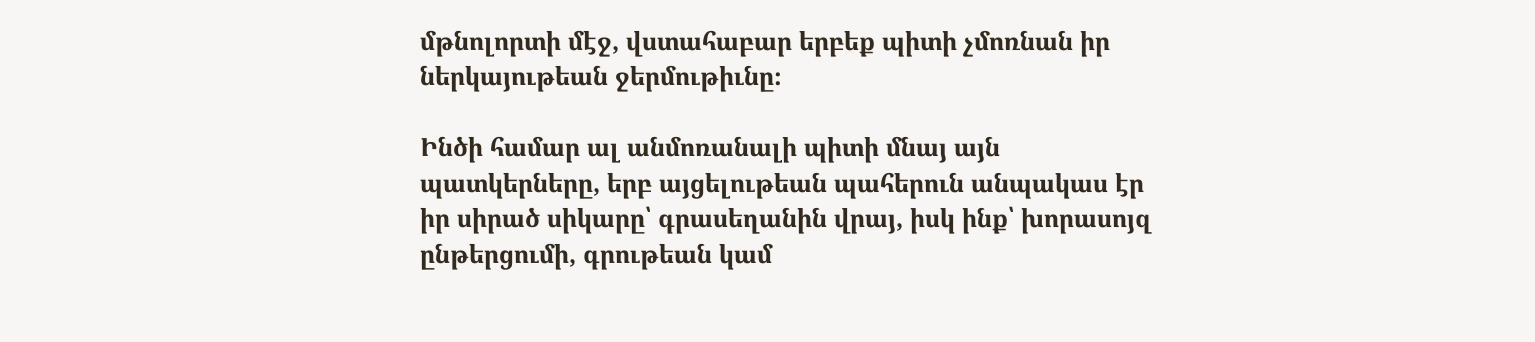մթնոլորտի մէջ, վստահաբար երբեք պիտի չմոռնան իր ներկայութեան ջերմութիւնը։

Ինծի համար ալ անմոռանալի պիտի մնայ այն պատկերները, երբ այցելութեան պահերուն անպակաս էր իր սիրած սիկարը՝ գրասեղանին վրայ, իսկ ինք՝ խորասոյզ ընթերցումի, գրութեան կամ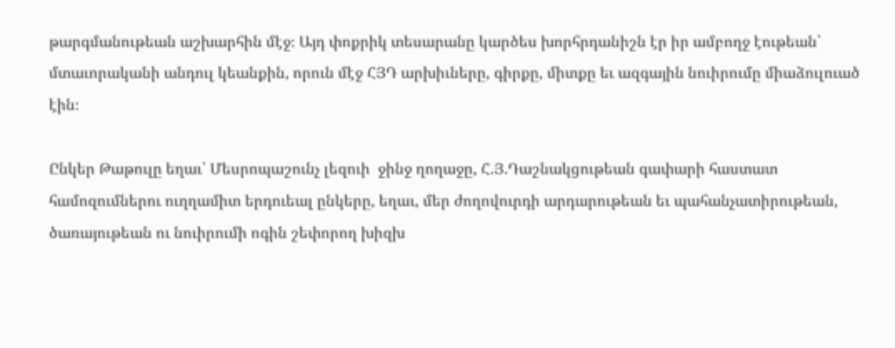թարգմանութեան աշխարհին մէջ։ Այդ փոքրիկ տեսարանը կարծես խորհրդանիշն էր իր ամբողջ էութեան՝ մտաւորականի անդուլ կեանքին, որուն մէջ ՀՅԴ արխիւները, գիրքը, միտքը եւ ազգային նուիրումը միաձուլուած էին։

Ընկեր Թաթուլը եղաւ՝ Մեսրոպաշունչ լեզուի  ջինջ ղողաջը, Հ.Յ.Դաշնակցութեան գափարի հաստատ համոզումներու ուղղամիտ երդուեալ ընկերը, եղաւ, մեր ժողովուրդի արդարութեան եւ պահանչատիրութեան, ծառայութեան ու նուիրումի ոգին շեփորող խիզխ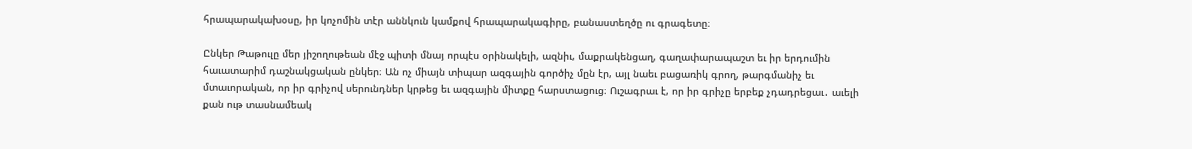հրապարակախօսը, իր կոչոմին տէր աննկուն կամքով հրապարակագիրը, բանաստեղծը ու գրագետը։

Ընկեր Թաթուլը մեր յիշողութեան մէջ պիտի մնայ որպէս օրինակելի, ազնիւ, մաքրակենցաղ, գաղափարապաշտ եւ իր երդումին հաւատարիմ դաշնակցական ընկեր։ Ան ոչ միայն տիպար ազգային գործիչ մըն էր, այլ նաեւ բացառիկ գրող, թարգմանիչ եւ մտաւորական, որ իր գրիչով սերունդներ կրթեց եւ ազգային միտքը հարստացուց։ Ուշագրաւ է, որ իր գրիչը երբեք չդադրեցաւ․ աւելի քան ութ տասնամեակ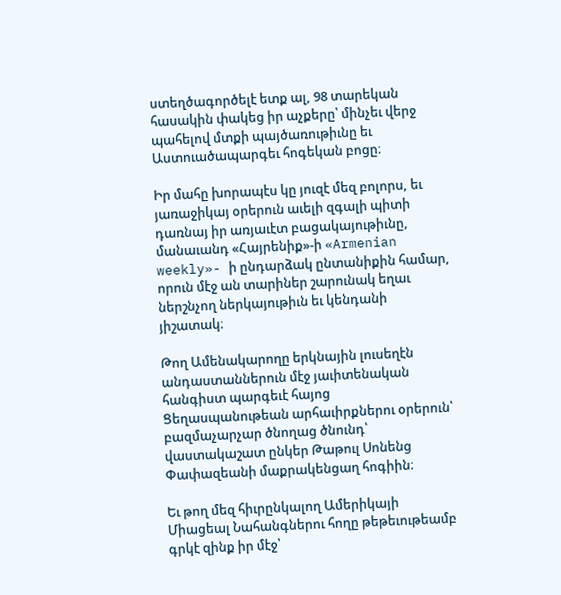ստեղծագործելէ ետք ալ, 98 տարեկան հասակին փակեց իր աչքերը՝ մինչեւ վերջ պահելով մտքի պայծառութիւնը եւ Աստուածապարգեւ հոգեկան բոցը։

Իր մահը խորապէս կը յուզէ մեզ բոլորս, եւ յառաջիկայ օրերուն աւելի զգալի պիտի դառնայ իր առյաւէտ բացակայութիւնը, մանաւանդ «Հայրենիք»-ի «Armenian weekly»- ի ընդարձակ ընտանիքին համար, որուն մէջ ան տարիներ շարունակ եղաւ ներշնչող ներկայութիւն եւ կենդանի յիշատակ։

Թող Ամենակարողը երկնային լուսեղէն անդաստաններուն մէջ յաւիտենական հանգիստ պարգեւէ հայոց Ցեղասպանութեան արհաւիրքներու օրերուն՝ բազմաչարչար ծնողաց ծնունդ՝ վաստակաշատ ընկեր Թաթուլ Սոնենց Փափազեանի մաքրակենցաղ հոգիին։

Եւ թող մեզ հիւրընկալող Ամերիկայի Միացեալ Նահանգներու հողը թեթեւութեամբ գրկէ զինք իր մէջ՝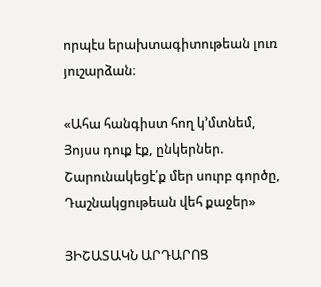որպէս երախտագիտութեան լուռ յուշարձան։

«Ահա հանգիստ հող կ’մտնեմ,
Յոյսս դուք էք, ընկերներ.
Շարունակեցէ՛ք մեր սուրբ գործը,
Դաշնակցութեան վեհ քաջեր»

ՅԻՇԱՏԱԿՆ ԱՐԴԱՐՈՑ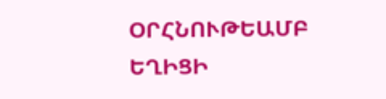ՕՐՀՆՈՒԹԵԱՄԲ ԵՂԻՑԻ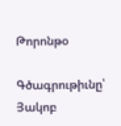Թորոնթօ

Գծագրութիւնը՝ Յակոբ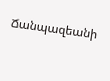Ճանպազեանի